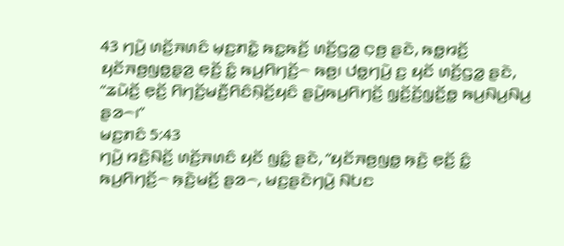43 ꤚꤣꤧ꤬ ꤛꤢꤩ꤬ꤏꤛꤢꤨ ꤗ꤫ꤢ꤬ꤊꤢꤧ꤭ ꤒꤢ꤭ꤒꤢꤩ꤬ ꤛꤢꤩ꤬ꤞꤤ꤭ ꤍ꤫ꤥ꤬ ꤔꤢꤧ, ꤒꤥ꤭ꤙꤢꤩ꤬ ꤟꤢꤩꤏꤥ꤬ꤜꤥ꤭ꤔ꤫ꤤ꤬ ꤕ꤫ꤢꤩ꤬ ꤢꤨ꤭ ꤒꤣ꤬ꤖꤚꤢꤩ꤬꤮ ꤒꤥ꤬꤯ ꤓꤥ꤭ꤚꤣꤧ꤬ ꤢ꤬ ꤟꤢꤩ ꤛꤢꤩ꤬ꤞꤤ꤭ ꤔꤢꤧ, “ꤘꤣꤧꤢꤩ꤬ ꤕ꤫ꤢꤩ꤬ ꤖꤚꤢꤩ꤬ꤗꤢꤪ꤬ꤖꤢꤨꤡ꤫ꤢꤩ꤬ꤟꤢꤨ ꤔꤣꤧ꤬ꤒꤣ꤬ꤖꤚꤢꤩ꤬ ꤜ꤫ꤢꤩ꤬ꤢꤩ꤬ꤜ꤫ꤢꤩ꤬ꤥ꤭ ꤒꤣ꤬ꤡꤣ꤬ꤡꤣ꤬ ꤔꤤ꤮꤯”
ꤗꤢ꤬ꤊꤢꤨ 5:43
ꤚꤣꤧ꤬ ꤙꤢꤧ꤬ꤡꤢꤩ꤬ ꤛꤢꤩ꤬ꤏꤛꤢꤨ ꤟꤢꤩ ꤜꤢꤨ꤭ ꤔꤢꤧ, “ꤟꤢꤩꤏꤥ꤬ꤜꤥ꤭ ꤒ꤫ꤢꤧ꤬ ꤕ꤫ꤢꤩ꤬ ꤢꤨ꤭ ꤒꤣ꤬ꤖꤚꤢꤩ꤬꤮ ꤒ꤫ꤢꤧ꤬ꤗꤢꤩ꤬ ꤔꤤ꤮, ꤗꤢ꤬ꤔꤢꤧꤚꤣꤧ꤬ ꤡꤝꤢ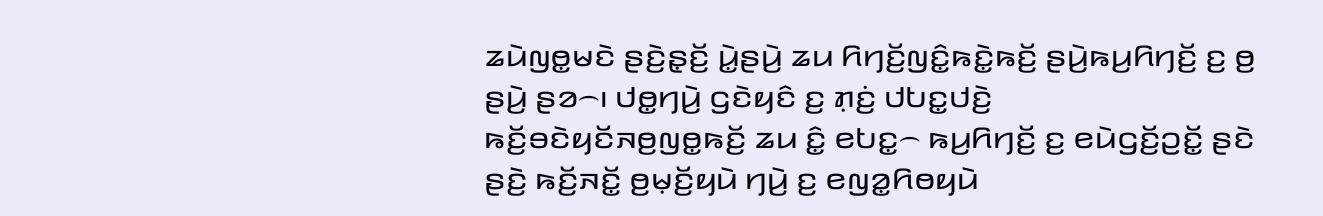ꤘꤣꤧꤜꤥ꤭ꤗꤢꤧ ꤔꤢꤧ꤬ꤔ꤫ꤢꤩ꤬ ꤣꤧ꤭ꤔꤣꤧ꤬ ꤘꤣ ꤖꤚꤢꤩ꤬ꤜꤢꤨ꤭ꤒꤢꤧ꤭ꤒꤢꤩ꤬ ꤔꤣꤧ꤬ꤒꤣ꤬ꤖꤚꤢꤩ꤬ ꤢ꤬ ꤥ꤬ ꤔꤣꤧ꤬ ꤔꤤ꤮꤯ ꤓꤥ꤭ꤚꤣꤧ꤬ ꤞꤢꤧꤟꤢꤨ ꤢ꤬ ꤊ꤫ꤢꤦ꤬ ꤓꤝꤢ꤭ꤓꤢꤧ꤬ ꤒꤢꤩ꤬ꤋꤢꤧꤟꤢꤩꤏꤥ꤬ꤜꤥ꤭ꤒꤢꤩ꤬ ꤘꤣ ꤢꤨ꤭ ꤕꤝꤢ꤭꤮ ꤒꤣ꤬ꤖꤚꤢꤩ꤬ ꤢ꤬ ꤕꤣꤧꤞꤢꤩ꤬ꤑꤢꤩ꤭ ꤔꤢꤧ ꤔꤢꤧ꤬ ꤒꤢꤩ꤬ꤏꤢꤩ꤭ ꤥ꤬ꤗ꤫ꤢꤩ꤬ꤟꤣꤧ ꤚꤣꤧ꤬ ꤢ꤬ ꤕꤜꤤ꤭ꤖꤥꤟꤣꤧ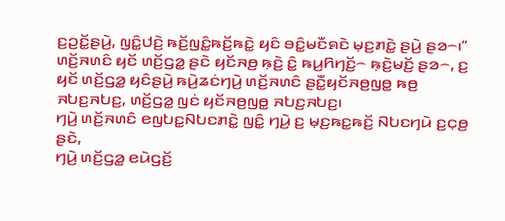ꤢ꤬ꤑꤢꤩ꤭ꤔꤣꤧ꤬, ꤜꤢꤨ꤭ꤓꤢꤧ꤬ ꤒꤢꤩ꤬ꤜꤢꤨ꤭ꤒꤢꤩ꤬ꤒꤢꤧ꤭ ꤟꤢꤨ ꤋꤢꤨ꤭ꤗꤢꤪꤎꤢꤧ ꤗ꤫ꤢ꤬ꤊꤢꤧ꤭ ꤔꤣꤧ꤬ ꤔꤤ꤮꤯”
ꤛꤢꤩ꤬ꤏꤛꤢꤨ ꤟꤢꤩ ꤛꤢꤩ꤬ꤞꤤ꤭ ꤔꤢꤧ ꤟꤢꤩꤏꤥ꤬ ꤒ꤫ꤢꤧ꤬ ꤢꤨ꤭ ꤒꤣ꤬ꤖꤚꤢꤩ꤬꤮ ꤒ꤫ꤢꤧ꤬ꤗꤢꤩ꤬ ꤔꤤ꤮, ꤢ꤬ ꤟꤢꤩ ꤛꤢꤩ꤬ꤞꤤ꤭ ꤟꤢꤨꤔꤣꤧ꤬ ꤒꤣꤧ꤬ꤘꤢꤦꤚꤣꤧ꤬ ꤛꤢꤩ꤬ꤏꤛꤢꤨ ꤔꤢꤪ꤭ꤟꤢꤩꤏꤥ꤬ꤜꤥ꤭ ꤒꤥ꤬ ꤏꤝꤢ꤬ꤏꤝꤢ꤬, ꤛꤢꤩ꤬ꤞꤤ꤭ ꤜꤢꤦ ꤟꤢꤩꤏꤥ꤬ꤜꤥ꤭ ꤏꤝꤢ꤬ꤏꤝꤢ꤬꤯
ꤚꤣꤧ꤬ ꤛꤢꤩ꤬ꤏꤛꤢꤨ ꤕꤜꤝꤢ꤭ꤡꤝꤢꤊꤢꤧ꤭ ꤜꤢꤨ꤭ ꤚꤣꤧ꤬ ꤢ꤬ ꤗ꤫ꤢ꤬ꤒꤢ꤭ꤒꤢꤩ꤬ ꤡꤝꤢꤚꤣꤧ ꤢ꤬ꤍ꤫ꤥ꤬ ꤔꤢꤧ,
ꤚꤣꤧ꤬ ꤛꤢꤩ꤬ꤞꤤ꤭ ꤕꤣꤧꤞꤢꤩ꤬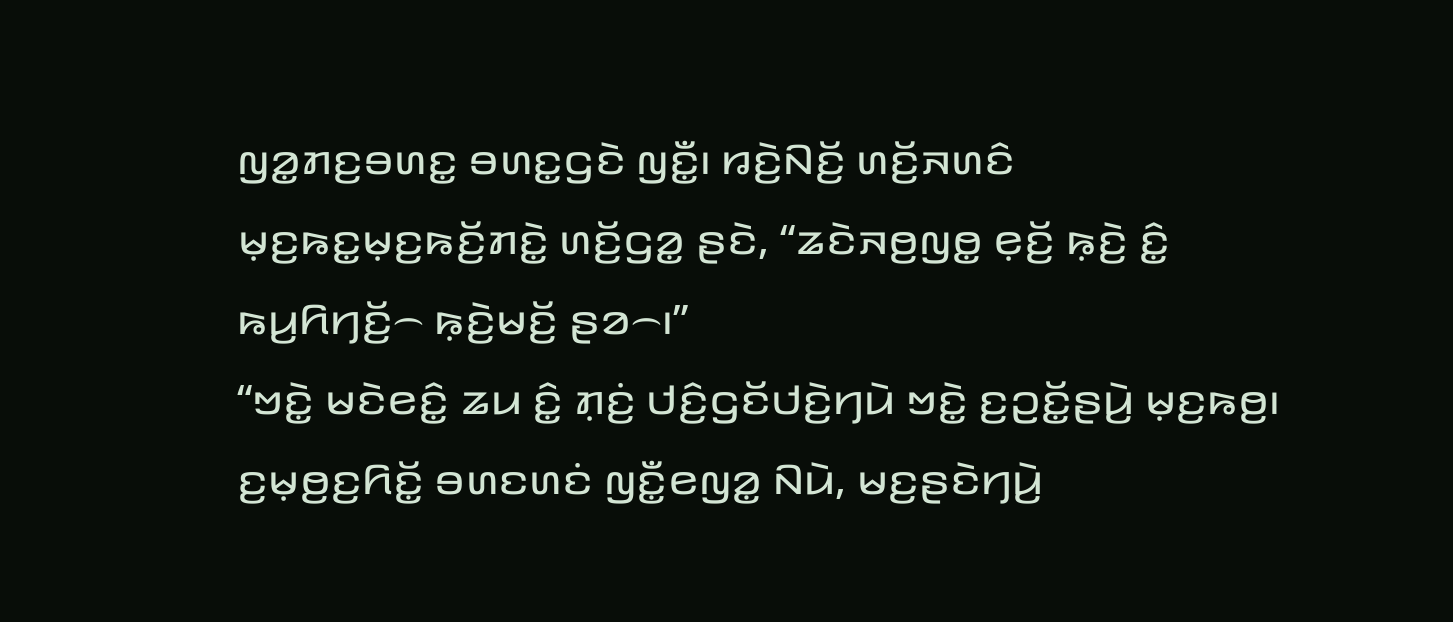ꤜꤤ꤭ꤊꤢ꤬ꤋꤛꤢ꤭ ꤋꤛꤢ꤭ꤞꤢꤧ ꤜꤢꤪ꤭꤯ ꤙꤢꤧ꤬ꤡꤢꤩ꤬ ꤛꤢꤩ꤬ꤏꤛꤢꤨ ꤗ꤫ꤢ꤬ꤒꤢ꤭ꤗ꤫ꤢ꤬ꤒꤢꤩ꤬ꤊꤢꤧ꤭ ꤛꤢꤩ꤬ꤞꤤ꤭ ꤔꤢꤧ, “ꤘꤢꤧꤏꤥ꤬ꤜꤥ꤭ ꤕ꤫ꤢꤩ꤬ ꤒ꤫ꤢꤧ꤬ ꤢꤨ꤭ ꤒꤣ꤬ꤖꤚꤢꤩ꤬꤮ ꤒ꤫ꤢꤧ꤬ꤗꤢꤩ꤬ ꤔꤤ꤮꤯”
“ꤠꤢꤧ꤭ ꤗꤢꤧꤕꤢꤨ꤭ ꤘꤣ ꤢꤨ꤭ ꤊ꤫ꤢꤦ꤬ ꤓꤢꤨ꤬ꤞꤢꤩꤓꤢꤧ꤬ꤚꤣꤧ ꤠꤢꤧ꤭ ꤢ꤬ꤑꤢꤩ꤭ꤔꤣꤧ꤬ ꤗ꤫ꤢ꤬ꤒꤥ꤬꤯
ꤢ꤬ꤗ꤫ꤥ꤬ꤢ꤬ꤖꤢꤩ꤭ ꤋꤛꤢꤛꤢꤦ ꤜꤢꤪ꤭ꤕꤜꤤ꤭ ꤡꤣꤧ, ꤗꤢ꤬ꤔꤢꤧꤚꤣꤧ꤬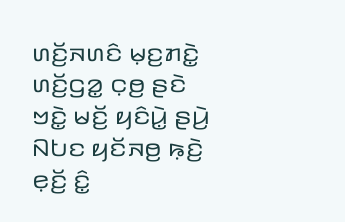ꤛꤢꤩ꤬ꤏꤛꤢꤨ ꤗ꤫ꤢ꤬ꤊꤢꤧ꤭ ꤛꤢꤩ꤬ꤞꤤ꤭ ꤍ꤫ꤥ꤬ ꤔꤢꤧ ꤠꤢꤧ꤭ ꤗꤢꤩ꤬ ꤟꤢꤨꤣꤧ꤭ ꤔꤣꤧ꤬ ꤡꤝꤢ ꤟꤢꤩꤏꤥ꤬ ꤒ꤫ꤢꤧ꤬ ꤕ꤫ꤢꤩ꤬ ꤢꤨ꤭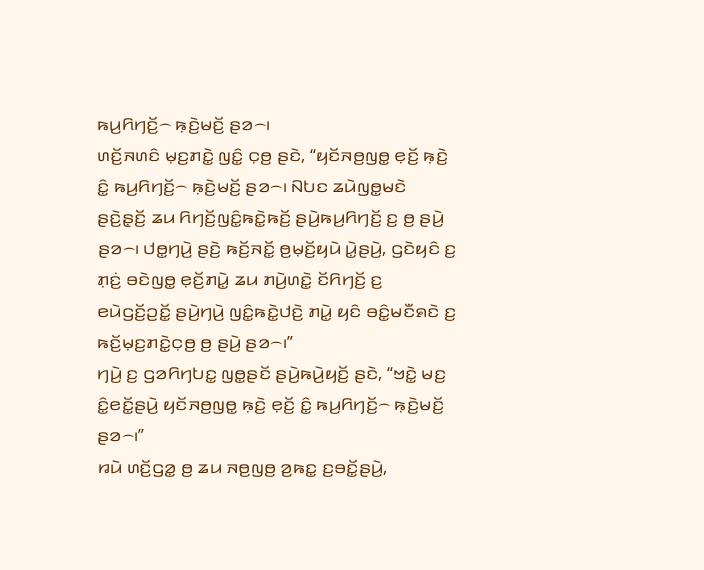ꤒꤣ꤬ꤖꤚꤢꤩ꤬꤮ ꤒ꤫ꤢꤧ꤬ꤗꤢꤩ꤬ ꤔꤤ꤮꤯
ꤛꤢꤩ꤬ꤏꤛꤢꤨ ꤗ꤫ꤢ꤬ꤊꤢꤧ꤭ ꤜꤢꤨ꤭ ꤍ꤫ꤥ꤬ ꤔꤢꤧ, “ꤟꤢꤩꤏꤥ꤬ꤜꤥ꤭ ꤕ꤫ꤢꤩ꤬ ꤒ꤫ꤢꤧ꤬ ꤢꤨ꤭ ꤒꤣ꤬ꤖꤚꤢꤩ꤬꤮ ꤒ꤫ꤢꤧ꤬ꤗꤢꤩ꤬ ꤔꤤ꤮꤯ ꤡꤝꤢ ꤘꤣꤧꤜꤥ꤭ꤗꤢꤧ ꤔꤢꤧ꤬ꤔ꤫ꤢꤩ꤬ ꤘꤣ ꤖꤚꤢꤩ꤬ꤜꤢꤨ꤭ꤒꤢꤧ꤭ꤒꤢꤩ꤬ ꤔꤣꤧ꤬ꤒꤣ꤬ꤖꤚꤢꤩ꤬ ꤢ꤬ ꤥ꤬ ꤔꤣꤧ꤬ ꤔꤤ꤮꤯ ꤓꤥ꤭ꤚꤣꤧ꤬ ꤔꤢꤧ꤬ ꤒꤢꤩ꤬ꤏꤢꤩ꤭ ꤥ꤬ꤗ꤫ꤢꤩ꤬ꤟꤣꤧ ꤣꤧ꤭ꤔꤣꤧ꤬, ꤞꤢꤧꤟꤢꤨ ꤢ꤬ ꤊ꤫ꤢꤦ꤬ ꤋꤢꤧꤜꤥ꤭ ꤕ꤫ꤢꤩ꤬ꤊꤣꤧ꤭ ꤘꤣ ꤊꤣꤧ꤬ꤛꤢꤧ꤭ ꤢꤩꤖꤚꤢꤩ꤬ ꤢ꤬ ꤕꤣꤧꤞꤢꤩ꤬ꤑꤢꤩ꤭ ꤔꤣꤧ꤬ꤚꤣꤧ꤬ ꤜꤢꤨ꤭ꤒꤢꤧ꤭ꤓꤢꤧ꤬ ꤊꤣꤧ꤭ ꤟꤢꤨ ꤋꤢꤨ꤭ꤗꤢꤪꤎꤢꤧ ꤢ꤬ ꤒꤢꤩ꤬ꤗ꤫ꤢ꤬ꤊꤢꤧ꤭ꤍ꤫ꤥ꤬ ꤥ꤬ ꤔꤣꤧ꤬ ꤔꤤ꤮꤯”
ꤚꤣꤧ꤬ ꤢ꤬ ꤞꤤꤖꤚꤝꤢ꤭ ꤜꤥ꤭ꤔꤢꤩ ꤔꤣꤧ꤬ꤒꤣꤧ꤬ꤟꤢꤩ꤬ ꤔꤢꤧ, “ꤠꤢꤧ꤭ ꤗꤢ꤬ ꤢꤨ꤭ꤕꤢꤩ꤭ꤔꤣꤧ꤬ ꤟꤢꤩꤏꤥ꤬ꤜꤥ꤭ ꤒ꤫ꤢꤧ꤬ ꤕ꤫ꤢꤩ꤬ ꤢꤨ꤭ ꤒꤣ꤬ꤖꤚꤢꤩ꤬꤮ ꤒ꤫ꤢꤧ꤬ꤗꤢꤩ꤬ ꤔꤤ꤮꤯”
ꤙꤣꤧ ꤛꤢꤩ꤬ꤞꤤ꤭ ꤥ꤬ ꤘꤣ ꤏꤥ꤬ꤜꤥ꤬ ꤤ꤬ꤒꤢ꤭ ꤢ꤬ꤋꤢꤩ꤭ꤔꤣꤧ꤬,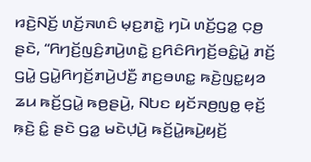ꤙꤢꤧ꤬ꤡꤢꤩ꤬ ꤛꤢꤩ꤬ꤏꤛꤢꤨ ꤗ꤫ꤢ꤬ꤊꤢꤧ꤭ ꤚꤣꤧ ꤛꤢꤩ꤬ꤞꤤ꤭ ꤍ꤫ꤥ꤬ ꤔꤢꤧ, “ꤖꤚꤢꤩ꤬ꤜꤢꤨ꤬ꤊꤣꤧ꤬ꤛꤢꤧ꤭ ꤢ꤬ꤖꤢꤨꤖꤚꤢꤩ꤬ꤋꤢꤨ꤭ꤣꤧ꤭ ꤊꤢꤩ꤬ ꤞꤣꤧ꤭ ꤞꤣꤧ꤭ꤖꤚꤢꤩ꤬ꤊꤣꤧ꤬ꤓꤢꤪ꤬ ꤊꤢ꤬ꤋꤛꤢ꤭ ꤒꤢꤧ꤬ꤜꤢ꤭ꤟꤤ ꤘꤣ ꤒꤢꤩ꤬ꤞꤣꤧ꤭ ꤒꤥ꤬ꤔꤣꤧ꤬, ꤡꤝꤢ ꤟꤢꤩꤏꤥ꤬ꤜꤥ꤭ ꤕ꤫ꤢꤩ꤬ ꤒ꤫ꤢꤧ꤬ ꤢꤨ꤭ ꤔꤢꤧ ꤞꤤ꤭ ꤗꤢꤧꤓ꤫ꤣꤧ꤬ ꤒꤢꤩ꤬ꤣꤧ꤭ꤒꤣꤧ꤬ꤟꤢꤩ꤬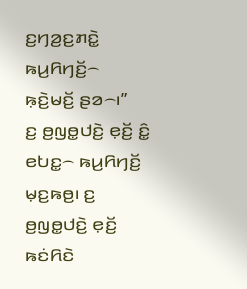ꤢ꤬ꤚꤤ꤬ꤢ꤬ꤊꤢꤧ꤭ ꤒꤣ꤬ꤖꤚꤢꤩ꤬꤮ ꤒ꤫ꤢꤧ꤬ꤗꤢꤩ꤬ ꤔꤤ꤮꤯”
ꤢ꤬ ꤥ꤬ꤜꤥ꤭ꤓꤢꤧ꤬ ꤕ꤫ꤢꤩ꤬ ꤢꤨ꤭ ꤕꤝꤢ꤭꤮ ꤒꤣ꤬ꤖꤚꤢꤩ꤬ ꤗ꤫ꤢ꤬ꤒꤥ꤬꤯ ꤢ꤬ ꤥ꤬ꤜꤥ꤭ꤓꤢꤧ꤬ ꤕ꤫ꤢꤩ꤬ ꤒꤢꤦꤖꤢꤧ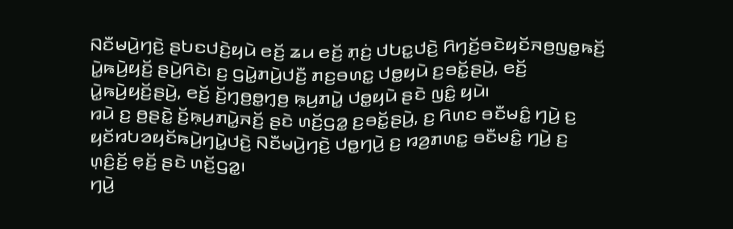ꤡꤢꤪꤗꤣꤧ꤬ꤚꤢꤧ꤬ ꤔꤝꤢꤓꤢꤧ꤬ꤟꤣꤧ ꤕꤢꤩ꤬ ꤘꤣ ꤕꤢꤩ꤬ ꤊ꤫ꤢꤦ꤬ ꤓꤝꤢ꤭ꤓꤢꤧ꤬ ꤖꤚꤢꤩ꤬ꤋꤢꤧꤟꤢꤩꤏꤥ꤬ꤜꤥ꤭ꤒꤢꤩ꤬ ꤣꤧ꤭ꤒꤣꤧ꤬ꤟꤢꤩ꤬ ꤔꤣꤧ꤬ꤖꤢꤧ꤯ ꤢ꤬ ꤞꤣꤧ꤭ꤊꤣꤧ꤬ꤓꤢꤪ꤬ ꤊꤢ꤬ꤋꤛꤢ꤭ ꤓꤥ꤭ꤟꤣꤧ ꤢ꤬ꤋꤢꤩ꤭ꤔꤣꤧ꤬, ꤕꤢꤩ꤬ ꤣꤧ꤭ꤒꤣꤧ꤬ꤟꤢꤩ꤬ꤔꤣꤧ꤬, ꤕꤢꤩ꤬ ꤢꤩ꤬ꤚ꤫ꤥ꤬ꤥ꤭ꤚ꤫ꤥ꤬ ꤒ꤫ꤣ꤬ꤊꤣꤧ꤭ ꤓꤥ꤭ꤟꤣꤧ ꤔꤢꤧ ꤜꤢꤨ꤭ ꤟꤣꤧ꤯
ꤙꤣꤧ ꤢ꤬ ꤥ꤬ꤔꤢꤧ꤭ ꤢꤩ꤬ꤒ꤫ꤣ꤬ꤊꤣꤧ꤭ꤏꤢꤩ꤬ ꤔꤢꤧ ꤛꤢꤩ꤬ꤞꤤ꤭ ꤢ꤬ꤋꤢꤩ꤭ꤔꤣꤧ꤬, ꤢ꤬ ꤖꤛꤢ ꤋꤢꤪꤗꤢꤨ꤭ ꤚꤣꤧ꤬ ꤢ꤬ ꤟꤢꤩꤙꤝꤤꤟꤢꤩꤒꤣꤧ꤬ꤚꤣꤧ꤭ꤓꤢꤧ꤬ ꤡꤢꤪꤗꤣꤧ꤬ꤚꤢꤧ꤬ ꤓꤥ꤭ꤚꤣꤧ꤬ ꤢ꤬ ꤙꤤ꤬ꤊꤛꤢ꤭ ꤋꤢꤪꤗꤢꤨ꤭ ꤚꤣꤧ꤬ ꤢ꤬ ꤛ꤫ꤢꤨ꤬ꤢꤩ꤬ ꤕ꤫ꤢꤩ꤬ ꤔꤢꤧ ꤛꤢꤩ꤬ꤞꤤ꤭꤯
ꤚꤣꤧ꤬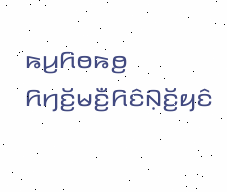ꤒꤣ꤬ꤖꤥꤒꤥ꤬ ꤖꤚꤢꤩ꤬ꤗꤢꤪ꤬ꤖꤢꤨꤡ꤫ꤢꤩ꤬ꤟꤢꤨ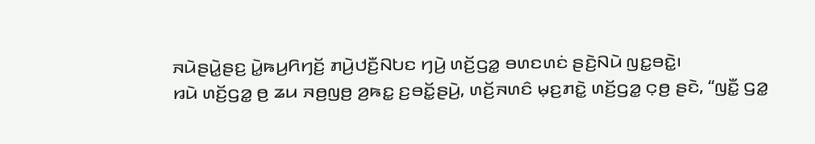ꤏꤣꤧꤔꤣꤧ꤭ꤔꤢ꤬ ꤣꤧ꤭ꤒꤣ꤬ꤖꤚꤢꤩ꤬ ꤊꤣꤧ꤬ꤓꤢꤪ꤬ꤡꤝꤢ ꤚꤣꤧ꤬ ꤛꤢꤩ꤬ꤞꤤ꤭ ꤋꤛꤢꤛꤢꤦ ꤔꤢꤧ꤬ꤡꤣꤧ ꤜꤢ꤭ꤋꤢꤧ꤭꤯
ꤙꤣꤧ ꤛꤢꤩ꤬ꤞꤤ꤭ ꤥ꤬ ꤘꤣ ꤏꤥ꤬ꤜꤥ꤬ ꤤ꤬ꤒꤢ꤭ ꤢ꤬ꤋꤢꤩ꤭ꤔꤣꤧ꤬, ꤛꤢꤩ꤬ꤏꤛꤢꤨ ꤗ꤫ꤢ꤬ꤊꤢꤧ꤭ ꤛꤢꤩ꤬ꤞꤤ꤭ ꤍ꤫ꤥ꤬ ꤔꤢꤧ, “ꤜꤢꤪ꤭ ꤞꤤ꤭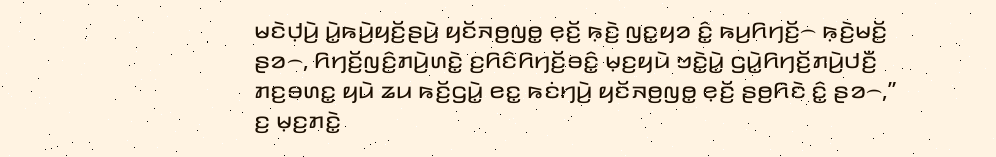ꤗꤢꤧꤓ꤫ꤣꤧ꤬ ꤣꤧ꤭ꤒꤣꤧ꤬ꤟꤢꤩ꤬ꤔꤣꤧ꤬ ꤟꤢꤩꤏꤥ꤬ꤜꤥ꤭ ꤕ꤫ꤢꤩ꤬ ꤒ꤫ꤢꤧ꤬ ꤜꤢ꤭ꤟꤤ ꤢꤨ꤭ ꤒꤣ꤬ꤖꤚꤢꤩ꤬꤮ ꤒ꤫ꤢꤧ꤬ꤗꤢꤩ꤬ ꤔꤤ꤮, ꤖꤚꤢꤩ꤬ꤜꤢꤨ꤬ꤊꤣꤧ꤬ꤛꤢꤧ꤭ ꤢ꤬ꤖꤢꤨꤖꤚꤢꤩ꤬ꤋꤢꤨ꤭ ꤗ꤫ꤢ꤬ꤟꤣꤧ ꤠꤢꤧ꤭ꤣꤧ꤭ ꤞꤣꤧ꤭ꤖꤚꤢꤩ꤬ꤊꤣꤧ꤬ꤓꤢꤪ꤬ ꤊꤢ꤬ꤋꤛꤢ꤭ ꤟꤣꤧ ꤘꤣ ꤒꤢꤩ꤬ꤞꤣꤧ꤭ ꤕꤢ꤭ ꤒꤢꤦꤚꤣꤧ꤬ ꤟꤢꤩꤏꤥ꤬ꤜꤥ꤭ ꤕ꤫ꤢꤩ꤬ ꤔꤥ꤬ꤖꤢꤧ ꤢꤨ꤭ ꤔꤤ꤮,” ꤢ꤬ ꤗ꤫ꤢ꤬ꤊꤢꤧ꤭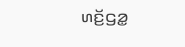ꤛꤢꤩ꤬ꤞꤤ꤭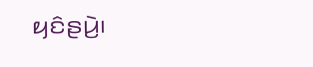ꤟꤢꤨꤔꤣꤧ꤬꤯